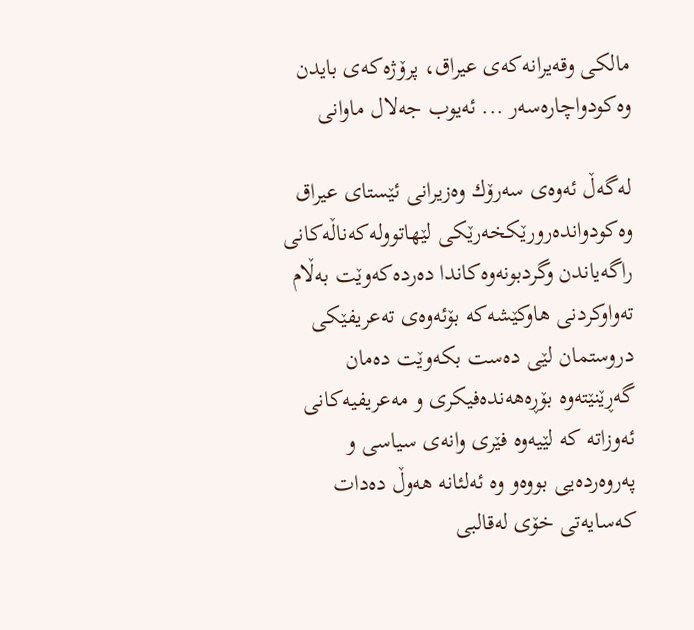مالكی وقه‌یرانه‌كه‌ی عیراق، پرۆژه‌كه‌ی بایدن وه‌كودواچاره‌سه‌ر ... ئه‌یوب جه‌لال ماوانی

له‌گه‌ڵ ئه‌وه‌ی سه‌رۆك وه‌زیرانی ئێستای عیراق وه‌كودوانده‌رورێكخه‌رێكی لێهاتووله‌كه‌ناڵه‌كانی راگه‌یاندن وگردبونه‌وه‌كاندا ده‌رده‌كه‌وێت به‌ڵام ته‌واوكردنی هاوكێشه‌كه‌ بۆئه‌وه‌ی ته‌عریفێكی دروستمان لێی ده‌ست بكه‌وێت ده‌مان گه‌ڕێنێته‌وه‌ بۆڕه‌هه‌نده‌فیكری و مه‌عریفیه‌كانی ئه‌وزاته‌ كه‌ لێیه‌وه‌ فێری وانه‌ی سیاسی و په‌روه‌رده‌یی بووه‌و وه‌ ئه‌لئانه‌ هه‌وڵ ده‌دات كه‌سایه‌تی خۆی له‌قالبی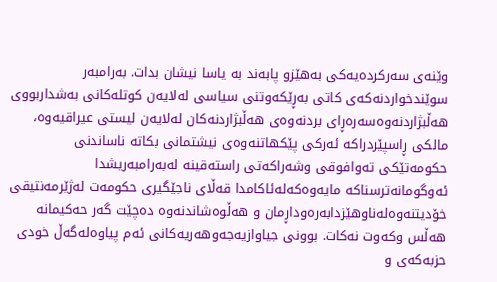وێنه‌ی سه‌ركرده‌یه‌كی به‌هێزو پابه‌ند به‌ یاسا نیشان بدات. به‌رامبه‌ر سوێندخواردنه‌كه‌ی كاتی به‌ڕێكه‌وتنی سیاسی له‌لایه‌ن كوتله‌كانی به‌شداربووی هه‌ڵبژاردنه‌وه‌سه‌ره‌ڕای بردنه‌وه‌ی هه‌ڵبژاردنه‌كان له‌لایه‌ن لیستی عیراقیه‌وه‌، مالكی ڕاسپێردراكه‌ ئه‌ركی پێكهاتنه‌وه‌ی نیشتمانی بكاته‌ ناساندنی حكومه‌تێكی ته‌وافوقی وشه‌راكه‌تی راسته‌قینه‌ له‌به‌رامبه‌ریشدا ئه‌وگومانه‌ترسناكه‌ مایه‌وه‌كه‌له‌ئاكامدا قه‌ڵای ناجێگیری حكومه‌ت له‌ژێرمه‌نتیقی خۆدیتنه‌وه‌له‌ناوهێزدابه‌ره‌وداڕمان و هه‌ڵوه‌شاندنه‌وه‌ ده‌چێت گه‌ر حه‌كیمانه‌ هه‌ڵس وكه‌وت نه‌كات. بوونی جیاوازیه‌جه‌وهه‌ریه‌كانی ئه‌م پیاوه‌له‌گه‌ڵ خودی حزبه‌كه‌ی و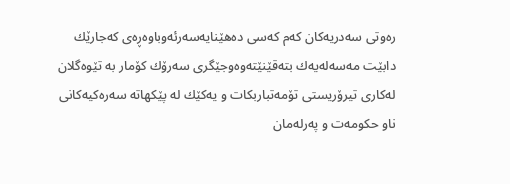ره‌وتی سه‌دریه‌كان كه‌م كه‌سی ده‌هێنایه‌سه‌رئه‌وباوه‌ڕه‌ی كه‌جارێك دابێت مه‌سه‌له‌یه‌ك بته‌قێنێته‌وه‌وجێگری سه‌رۆك كۆمار به‌ تێوه‌گلان له‌كاری تیرۆریستی تۆمه‌تباربكات و یه‌كێك له‌ پێكهاته‌ سه‌ره‌كیه‌كانی ناو حكومه‌ت و په‌رله‌مان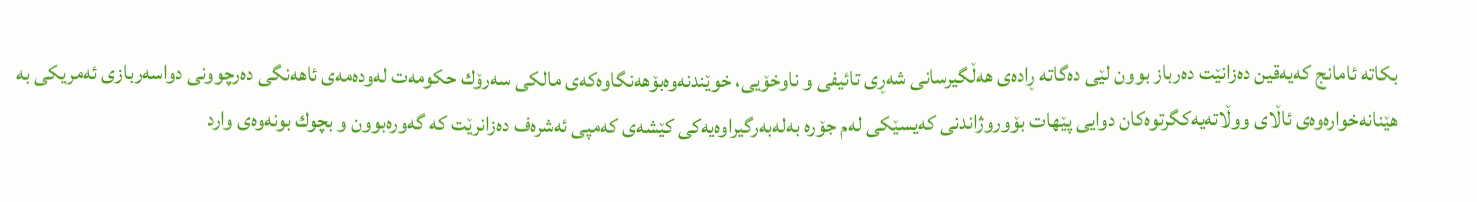بكاته‌ ئامانج كه‌یه‌قین ده‌زانێت ده‌رباز بوون لێی ده‌گاته‌ ڕاده‌ی هه‌ڵگیرسانی شه‌ڕی تائیفی و ناوخۆیی، خوێندنه‌وه‌بۆهه‌نگاوه‌كه‌ی مالكی سه‌رۆك حكومه‌ت له‌وده‌مه‌ی ئاهه‌نگی ده‌رچوونی دواسه‌ربازی ئه‌مریكی به‌ هێنانه‌خواره‌وه‌ی ئاڵای ووڵاته‌یه‌كگرتوه‌كان دوایی پێهات بۆوروژاندنی كه‌یسێكی له‌م جۆره‌ به‌له‌به‌رگیراوه‌یه‌كی كێشه‌ی كه‌مپی ئه‌شره‌ف ده‌زانرێت كه‌ گه‌وره‌بوون و بچوك بونه‌وه‌ی وارد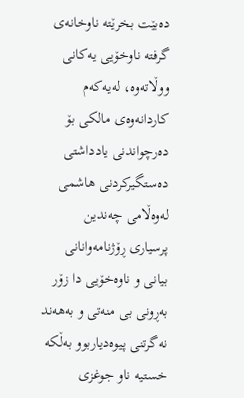ده‌بێت بخرێته‌ ناوخانه‌ی گرفته‌ ناوخۆیی یه‌كانی ووڵاته‌وه‌، له‌یه‌كه‌م كاردانه‌وه‌ی مالكی بۆ ده‌رچواندنی یادداشتی ده‌ستگیركردنی هاشمی له‌وه‌ڵامی چه‌ندین پرسیاری ڕۆژنامه‌وانانی بیانی و ناوه‌خۆیی دا زۆر به‌ڕونی بی منه‌تی و به‌هه‌ند نه‌گرتنی پیوه‌دیاربوو به‌ڵكه‌ خستیه‌ ناو جوغزی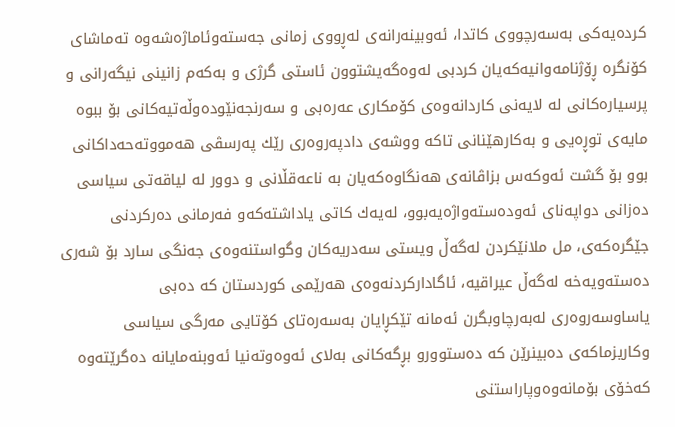كرده‌یه‌كی به‌سه‌رچووی كاتدا، ئه‌وبینه‌رانه‌ی له‌ڕووی زمانی جه‌سته‌وئاماژه‌شه‌وه‌ ته‌ماشای كۆنگره‌ ڕۆژنامه‌وانیه‌كه‌یان كردبی له‌وه‌گه‌یشتوون ئاستی گرژی و به‌كه‌م زانینی نیگه‌رانی و پرسیاره‌كانی له‌ لایه‌نی كاردانه‌وه‌ی كۆمكاری عه‌ره‌بی و سه‌رنجه‌نێوده‌وڵه‌تیه‌كانی بۆ ببوه‌ مایه‌ی توڕه‌یی و به‌كارهێنانی تاكه‌ ووشه‌ی دادپه‌روه‌ری رێك په‌رسڤی هه‌مووته‌حه‌داكانی بوو بۆ گشت ئه‌وكه‌س بزاڤانه‌ی هه‌نگاوه‌كه‌یان به‌ ناعه‌قڵانی و دوور له‌ لیاقه‌تی سیاسی ده‌زانی دواپه‌نای ئه‌وده‌سته‌واژه‌یه‌بوو، له‌یه‌ك كاتی یاداشته‌كه‌و فه‌رمانی ده‌ركردنی جێگره‌كه‌ی، مل ملانێكردن له‌گه‌ڵ ویستی سه‌دریه‌كان وگواستنه‌وه‌ی جه‌نگی سارد بۆ شه‌ری ده‌سته‌ویه‌خه‌ له‌گه‌ڵ عیراقیه‌، ئاگاداركردنه‌وه‌ی هه‌رێمی كوردستان كه‌ ده‌بی یاساوسه‌روه‌ری له‌به‌رچاوبگرن ئه‌مانه‌ تێكڕایان به‌سه‌ره‌تای كۆتایی مه‌رگی سیاسی وكاریزماكه‌ی ده‌بینرێن كه‌ ده‌ستوورو بڕگه‌كانی به‌لای ئه‌وه‌وته‌نیا ئه‌وبنه‌مایانه‌ ده‌گرێته‌وه‌ كه‌خۆی بۆمانه‌وه‌وپاراستنی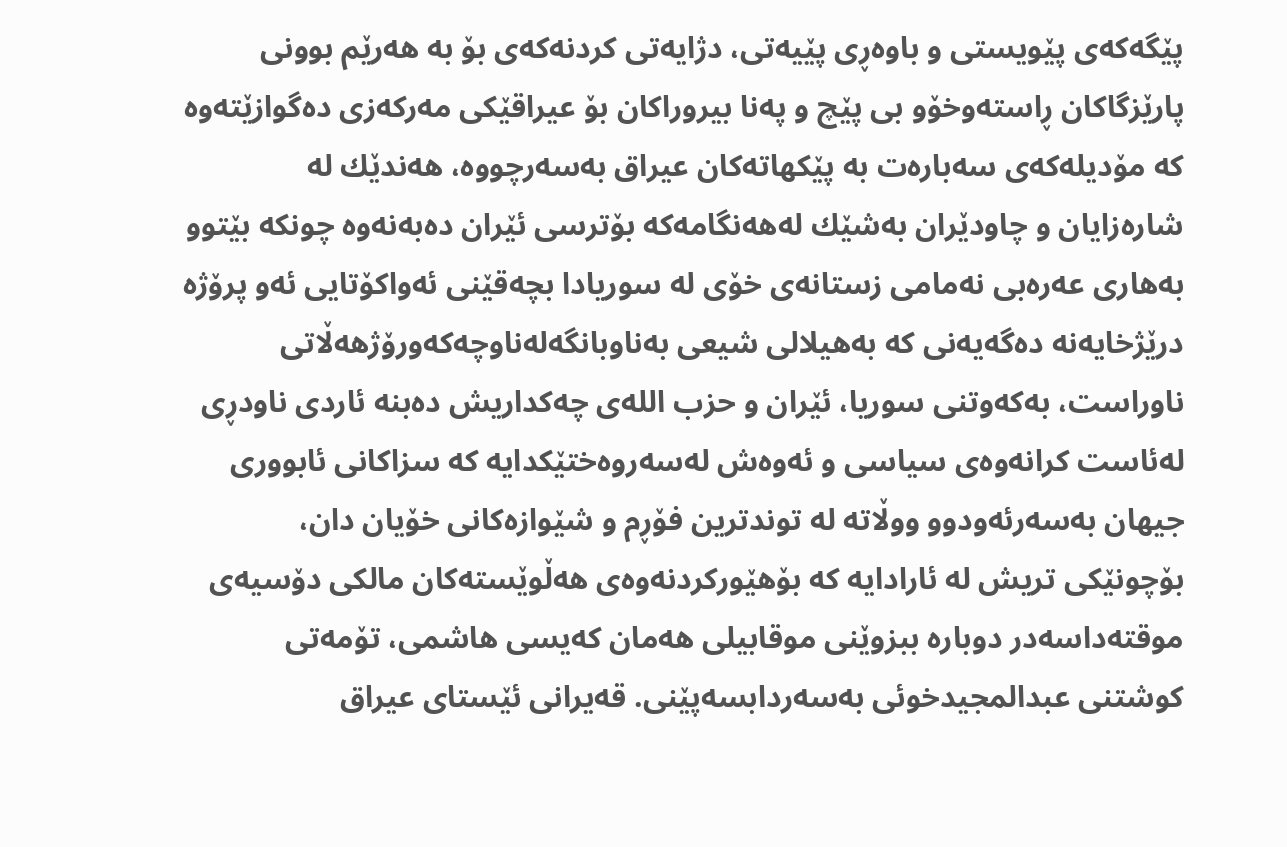پێگه‌كه‌ی پێویستی و باوه‌ڕی پێیه‌تی، دژایه‌تی كردنه‌كه‌ی بۆ به‌ هه‌رێم بوونی پارێزگاكان ڕاسته‌وخۆو بی پێچ و په‌نا بیروراكان بۆ عیراقێكی مه‌ركه‌زی ده‌گوازێته‌وه‌ كه‌ مۆدیله‌كه‌ی سه‌باره‌ت به‌ پێكهاته‌كان عیراق به‌سه‌رچووه‌، هه‌ندێك له‌ شاره‌زایان و چاودێران به‌شێك له‌هه‌نگامه‌كه‌ بۆترسی ئێران ده‌به‌نه‌وه‌ چونكه‌ بێتوو به‌هاری عه‌ره‌بی نه‌مامی زستانه‌ی خۆی له‌ سوریادا بچه‌قێنی ئه‌واكۆتایی ئه‌و پرۆژه‌ درێژخایه‌نه‌ ده‌گه‌یه‌نی كه‌ به‌هیلالی شیعی به‌ناوبانگه‌له‌ناوچه‌كه‌ورۆژهه‌ڵاتی ناوراست، به‌كه‌وتنی سوریا، ئێران و حزب الله‌ی چه‌كداریش ده‌بنه‌ ئاردی ناودڕی له‌ئاست كرانه‌وه‌ی سیاسی و ئه‌وه‌ش له‌سه‌روه‌ختێكدایه‌ كه‌ سزاكانی ئابووری جیهان به‌سه‌رئه‌ودوو ووڵاته‌ له‌ توندترین فۆڕم و شێوازه‌كانی خۆیان دان، بۆچونێكی تریش له‌ ئارادایه‌ كه‌ بۆهێوركردنه‌وه‌ی هه‌ڵوێسته‌كان مالكی دۆسیه‌ی موقته‌داسه‌در دوباره‌ ببزوێنی موقابیلی هه‌مان كه‌یسی هاشمی، تۆمه‌تی كوشتنی عبدالمجیدخوئی به‌سه‌ردابسه‌پێنی. قه‌یرانی ئێستای عیراق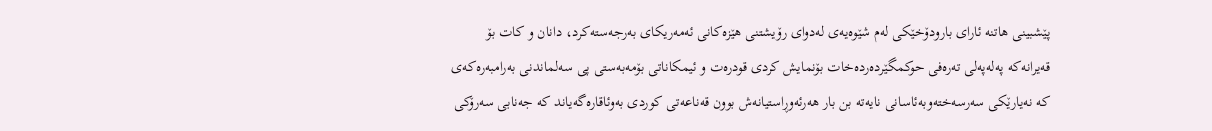پێشبینی هاتنه‌ ئارای بارودۆخێكی له‌م شێوه‌یه‌ی له‌دوای رۆیشتنی هێزه‌كانی ئه‌مه‌ریكای به‌رجه‌سته‌كرد، دانان و كات بۆ قه‌یرانه‌كه‌ په‌له‌په‌لی ته‌ره‌فی حوكمگێرده‌رده‌خات بۆنمایش كردی قودره‌ت و ئیمكاناتی بۆمه‌به‌ستی پی سه‌لماندنی به‌رامبه‌ره‌كه‌ی كه‌ نه‌یارێكی سه‌رسه‌خته‌وبه‌ئاسانی نایه‌ته‌ بن بار هه‌رئه‌وڕاستیانه‌ش بوون قه‌ناعه‌تی كوردی به‌وئاقاره‌گه‌یاند كه‌ جه‌نابی سه‌رۆكی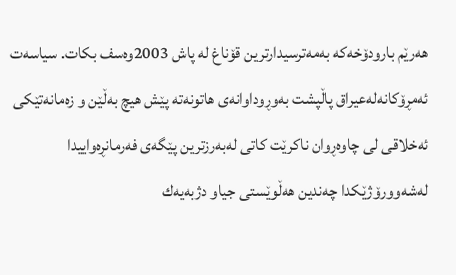هه‌رێم بارودۆخه‌كه‌ به‌مه‌ترسیدارترین قۆناغ له‌ پاش 2003وه‌سف بكات. سیاسه‌ت ئه‌مڕۆكانه‌له‌عیراق پاڵپشت به‌وڕوداوانه‌ی هاتونه‌ته‌ پێش هیچ به‌ڵێن و زه‌مانه‌تێكی ئه‌خلاقی لی چاوه‌ڕوان ناكرێت كاتی له‌به‌رزترین پێگه‌ی فه‌رمانڕه‌واییدا له‌شه‌وورۆژێكدا چه‌ندین هه‌ڵوێستی جیاو دژبه‌یه‌ك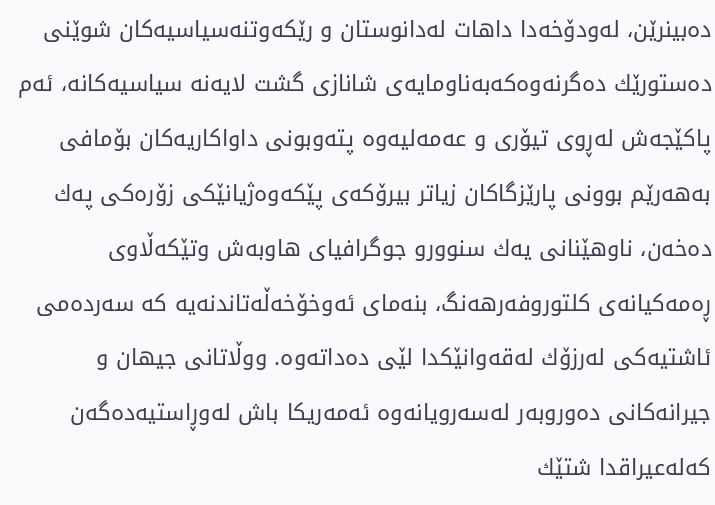ده‌بینرێن، له‌ودۆخه‌دا داهات له‌دانوستان و رێكه‌وتنه‌سیاسیه‌كان شوێنی ده‌ستورێك ده‌گرنه‌وه‌كه‌به‌ناومایه‌ی شانازی گشت لایه‌نه‌ سیاسیه‌كانه‌، ئه‌م پاكێجه‌ش له‌ڕوی تیۆری و عه‌مه‌لیه‌وه‌ پته‌وبونی داواكاریه‌كان بۆمافی به‌هه‌رێم بوونی پارێزگاكان زیاتر بیرۆكه‌ی پێكه‌وه‌ژیانێكی زۆره‌كی په‌ك ده‌خه‌ن، ناوهێنانی یه‌ك سنوورو جوگرافیای هاوبه‌ش وتێكه‌ڵاوی ڕه‌مه‌كیانه‌ی كلتوروفه‌رهه‌نگ، بنه‌مای ئه‌وخۆخه‌ڵه‌تاندنه‌یه‌ كه‌ سه‌رده‌می ئاشتیه‌كی له‌رزۆك له‌قه‌وانێكدا لێی ده‌داته‌وه‌. ووڵاتانی جیهان و جیرانه‌كانی ده‌وروبه‌ر له‌سه‌رویانه‌وه‌ ئه‌مه‌ریكا باش له‌وڕاستیه‌ده‌گه‌ن كه‌له‌عیراقدا شتێك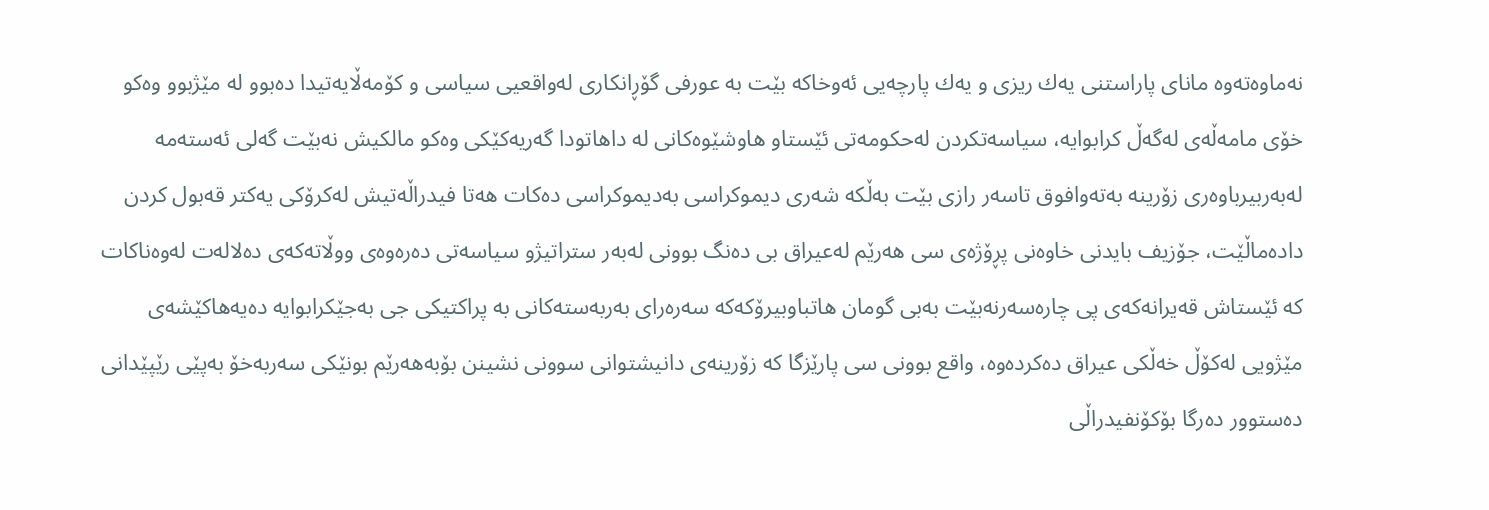نه‌ماوه‌ته‌وه‌ مانای پاراستنی یه‌ك ریزی و یه‌ك پارچه‌یی ئه‌وخاكه‌ بێت به‌ عورفی گۆڕانكاری له‌واقعیی سیاسی و كۆمه‌ڵایه‌تیدا ده‌بوو له‌ مێژبوو وه‌كو خۆی مامه‌ڵه‌ی له‌گه‌ڵ كرابوایه‌، سیاسه‌تكردن له‌حكومه‌تی ئێستاو هاوشێوه‌كانی له‌ داهاتودا گه‌ریه‌كێكی وه‌كو مالكیش نه‌بێت گه‌لی ئه‌سته‌مه‌ له‌به‌ربیرباوه‌ری زۆرینه‌ به‌ته‌وافوق تاسه‌ر رازی بێت به‌ڵكه‌ شه‌ری دیموكراسی به‌دیموكراسی ده‌كات هه‌تا فیدراڵه‌تیش له‌كرۆكی یه‌كتر قه‌بول كردن داده‌ماڵێت، جۆزیف بایدنی خاوه‌نی پڕۆژه‌ی سی هه‌رێم له‌عیراق بی ده‌نگ بوونی له‌به‌ر ستراتیژو سیاسه‌تی ده‌ره‌وه‌ی ووڵاته‌كه‌ی ده‌لاله‌ت له‌وه‌ناكات كه‌ ئێستاش قه‌یرانه‌كه‌ی پی چاره‌سه‌رنه‌بێت به‌بی گومان هاتباوبیرۆكه‌كه‌ سه‌ره‌رای به‌ربه‌سته‌كانی به‌ پراكتیكی جی به‌جێكرابوایه‌ ده‌یه‌هاكێشه‌ی مێژویی له‌كۆڵ خه‌ڵكی عیراق ده‌كرده‌وه‌، واقع بوونی سی پارێزگا كه‌ زۆرینه‌ی دانیشتوانی سوونی نشینن بۆبه‌هه‌رێم بونێكی سه‌ربه‌خۆ به‌پێی رێپێدانی ده‌ستوور ده‌رگا بۆكۆنفیدراڵی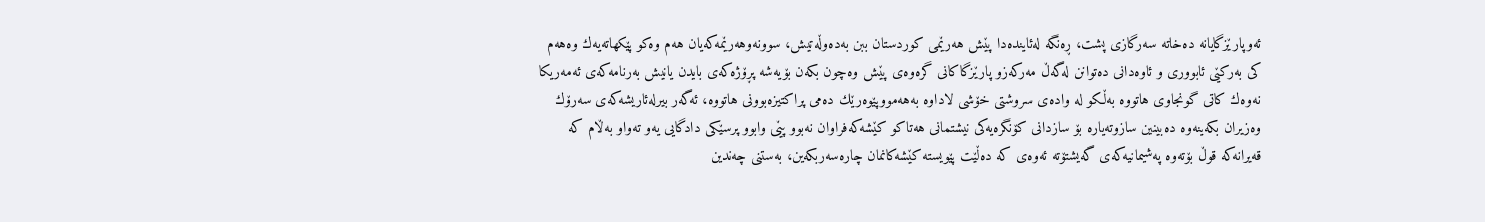ئه‌وپارێزگایانه‌ ده‌خاته‌ سه‌رگازی پشت، ڕه‌نگه‌ له‌ئاینده‌دا پێش هه‌رێمی كوردستان ببن به‌ده‌وڵه‌تیش، سوونه‌وهه‌رێمه‌كه‌یان هه‌م وه‌كو پێكهاته‌یه‌ك وه‌هه‌م كی به‌ركێی ئابووری و ئاوه‌دانی ده‌توانن له‌گه‌ڵ مه‌ركه‌زو پارێزگاكانی گره‌وه‌ی پێش وه‌چون بكه‌ن بۆیه‌شه‌ پڕۆژه‌كه‌ی بایدن یانیش به‌رنامه‌كه‌ی ئه‌مه‌ریكا نه‌وه‌ك كاتی گونجاوی هاتووه‌ به‌ڵكو له‌ واده‌ی سروشتی خۆشی لاداوه‌ به‌هه‌مووپێوه‌رێك ده‌می پراكتیزه‌بوونی هاتووه‌، ئه‌گه‌ر بیرله‌ئاریشه‌كه‌ی سه‌رۆك وه‌زیران بكه‌ینه‌وه‌ ده‌بینین سازوته‌یاره‌ بۆ سازدانی كۆنگره‌یه‌كی نیشتمانی هه‌تاكو كێشه‌كه‌فراوان نه‌بوو پێی وابوو پرسێكی دادگایی یه‌و ته‌واو به‌ڵام كه‌ قه‌یرانه‌كه‌ قوڵ بۆته‌وه‌ په‌شیمانیه‌كه‌ی گه‌یشتۆته‌ ئه‌وه‌ی كه‌ ده‌ڵێت پێویسته‌ كێشه‌كانمان چاره‌سه‌ربكه‌ین، به‌ستنی چه‌ندین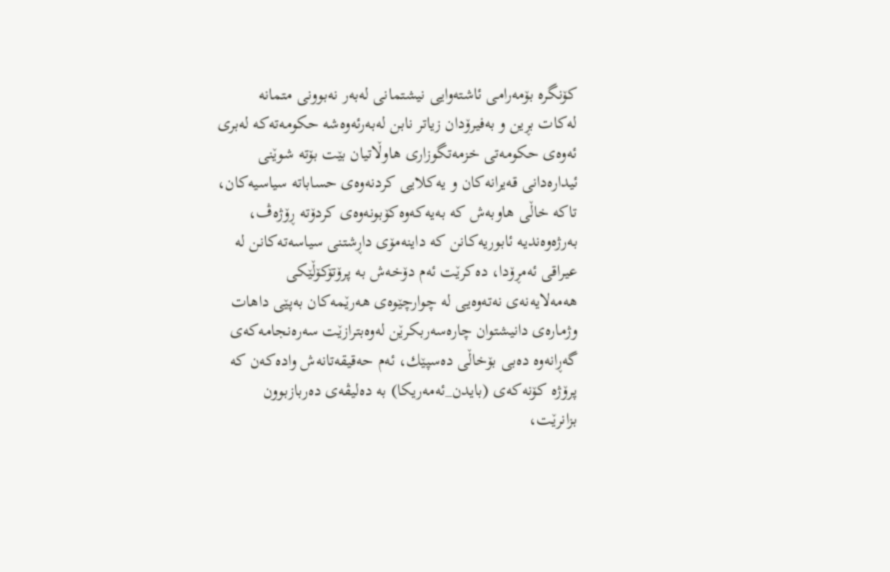كۆنگره‌ بۆمه‌رامی ئاشته‌وایی نیشتمانی له‌به‌ر نه‌بوونی متمانه‌ له‌كات بڕین و به‌فیرۆدان زیاتر نابن له‌به‌رئه‌وه‌شه‌ حكومه‌ته‌كه‌ له‌بری ئه‌وه‌ی حكومه‌تی خزمه‌تگوزاری هاوڵاتیان بێت بۆته‌ شوێنی ئیداره‌دانی قه‌یرانه‌كان و یه‌كلایی كردنه‌وه‌ی حساباته‌ سیاسیه‌كان، تاكه‌ خاڵی هاوبه‌ش كه‌ به‌یه‌كه‌وه‌كۆبونه‌وه‌ی كردۆته‌ ڕۆژه‌ڤ، به‌رژه‌وه‌ندیه‌ ئابوریه‌كانن كه‌ داینه‌مۆی داڕشتنی سیاسه‌ته‌كانن له‌ عیراقی ئه‌مڕۆدا، ده‌كرێت ئه‌م دۆخه‌ش به‌ پرۆتۆكۆڵێكی هه‌مه‌لایه‌نه‌ی نه‌ته‌وه‌یی له‌ چوارچێوه‌ی هه‌رێمه‌كان به‌پێی داهات وژماره‌ی دانیشتوان چاره‌سه‌ربكرێن له‌وه‌بترازێت سه‌ره‌نجامه‌كه‌ی گه‌ڕانه‌وه‌ ده‌بی بۆخاڵی ده‌سپێك، ئه‌م حه‌قیقه‌تانه‌ش واده‌كه‌ن كه‌ پرۆژه‌ كۆنه‌كه‌ی (بایدن_ئه‌مه‌ریكا) به‌ ده‌لیڤه‌ی ده‌ربازبوون بزانرێت،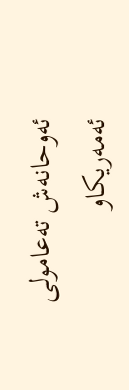ئه‌وحانه‌ش ته‌عامولی ئه‌مه‌ریكاو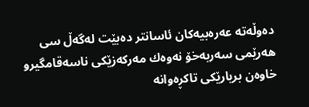ده‌وڵه‌ته‌ عه‌ره‌بیه‌كان ئاسانتر ده‌بێت له‌گه‌ڵ سی هه‌رێمی سه‌ربه‌خۆ نه‌وه‌ك مه‌ركه‌زێكی ناسه‌قامگیرو خاوه‌ن بریارێكی تاكڕه‌وانه‌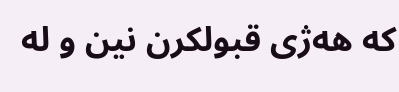كه‌ هه‌ژی قبولكرن نین و له‌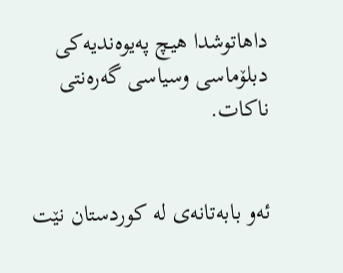داهاتوشدا هیچ په‌یوه‌ندیه‌كی دبلۆماسی وسیاسی گه‌ره‌نتی ناكات.


ئه‌و بابه‌تانه‌ی له‌ کوردستان نێت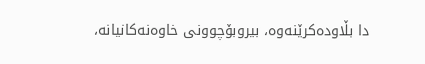دا بڵاوده‌کرێنه‌وه‌، بیروبۆچوونی خاوه‌نه‌کانیانه‌،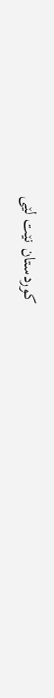کوردستان نێت لێی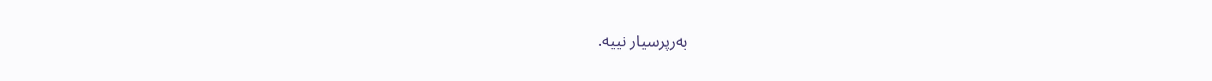به‌رپرسیار نییه‌.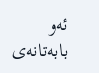ئه‌و بابه‌تانه‌ی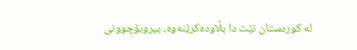له‌ کوردستان نێت دا بڵاوده‌کرێنه‌وه‌، بیروبۆچوونی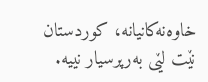خاوه‌نه‌کانیانه‌، کوردستان نێت لێی به‌رپرسیار نییه‌.